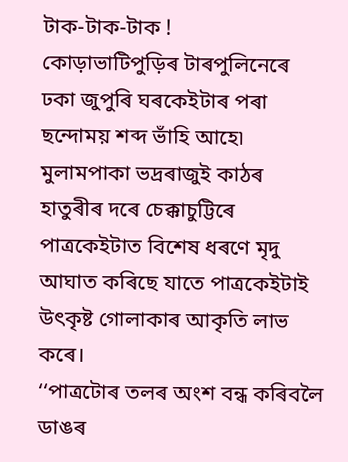টাক-টাক-টাক !
কোড়াভাটিপুড়িৰ টাৰপুলিনেৰে ঢকা জুপুৰি ঘৰকেইটাৰ পৰা ছন্দোময় শব্দ ভাঁহি আহে৷ মুলামপাকা ভদ্ৰৰাজুই কাঠৰ হাতুৰীৰ দৰে চেক্কাচুট্টিৰে পাত্ৰকেইটাত বিশেষ ধৰণে মৃদু আঘাত কৰিছে যাতে পাত্ৰকেইটাই উৎকৃষ্ট গোলাকাৰ আকৃতি লাভ কৰে।
‘‘পাত্ৰটোৰ তলৰ অংশ বন্ধ কৰিবলৈ ডাঙৰ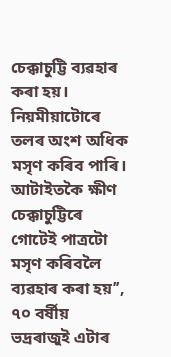চেক্কাচুট্টি ব্যৱহাৰ কৰা হয়। নিয়মীয়াটোৰে তলৰ অংশ অধিক মসৃণ কৰিব পাৰি। আটাইতকৈ ক্ষীণ চেক্কাচুট্টিৰে গোটেই পাত্ৰটো মসৃণ কৰিবলৈ ব্যৱহাৰ কৰা হয়’’, ৭০ বৰ্ষীয় ভদ্ৰৰাজুই এটাৰ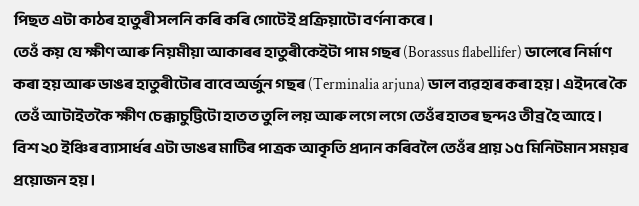পিছত এটা কাঠৰ হাতুৰী সলনি কৰি কৰি গোটেই প্ৰক্ৰিয়াটো বৰ্ণনা কৰে।
তেওঁ কয় যে ক্ষীণ আৰু নিয়মীয়া আকাৰৰ হাতুৰীকেইটা পাম গছৰ (Borassus flabellifer) ডালেৰে নিৰ্মাণ কৰা হয় আৰু ডাঙৰ হাতুৰীটোৰ বাবে অৰ্জুন গছৰ (Terminalia arjuna) ডাল ব্যৱহাৰ কৰা হয়। এইদৰে কৈ তেওঁ আটাইতকৈ ক্ষীণ চেক্কাচুট্টিটো হাতত তুলি লয় আৰু লগে লগে তেওঁৰ হাতৰ ছন্দও তীব্ৰ হৈ আহে।
বিশ ২০ ইঞ্চিৰ ব্যাসাৰ্ধৰ এটা ডাঙৰ মাটিৰ পাত্ৰক আকৃতি প্ৰদান কৰিবলৈ তেওঁৰ প্ৰায় ১৫ মিনিটমান সময়ৰ প্ৰয়োজন হয়।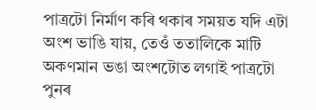পাত্ৰটো নিৰ্মাণ কৰি থকাৰ সময়ত যদি এটা অংশ ভাঙি যায়, তেওঁ ততালিকে মাটি অকণমান ভঙা অংশটোত লগাই পাত্ৰটো পুনৰ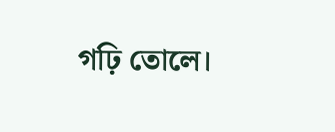গঢ়ি তোলে।